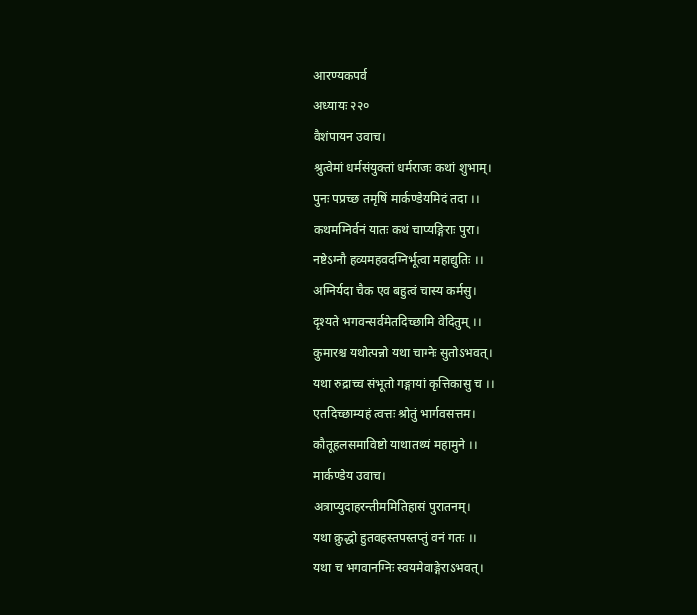आरण्यकपर्व
अध्यायः २२०
वैशंपायन उवाच।
श्रुत्वेमां धर्मसंयुक्तां धर्मराजः कथां शुभाम्।
पुनः पप्रच्छ तमृषिं मार्कण्डेयमिदं तदा ।।
कथमग्निर्वनं यातः कथं चाप्यङ्गिराः पुरा।
नष्टेऽग्नौ हव्यमहवदग्निर्भूत्वा महाद्युतिः ।।
अग्निर्यदा चैक एव बहुत्वं चास्य कर्मसु।
दृश्यते भगवन्सर्वमेतदिच्छामि वेदितुम् ।।
कुमारश्च यथोत्पन्नो यथा चाग्नेः सुतोऽभवत्।
यथा रुद्राच्च संभूतो गङ्गायां कृत्तिकासु च ।।
एतदिच्छाम्यहं त्वत्तः श्रोतुं भार्गवसत्तम।
कौतूहलसमाविष्टो याथातथ्यं महामुने ।।
मार्कण्डेय उवाच।
अत्राप्युदाहरन्तीममितिहासं पुरातनम्।
यथा क्रुद्धो हुतवहस्तपस्तप्तुं वनं गतः ।।
यथा च भगवानग्निः स्वयमेवाङ्गेराऽभवत्।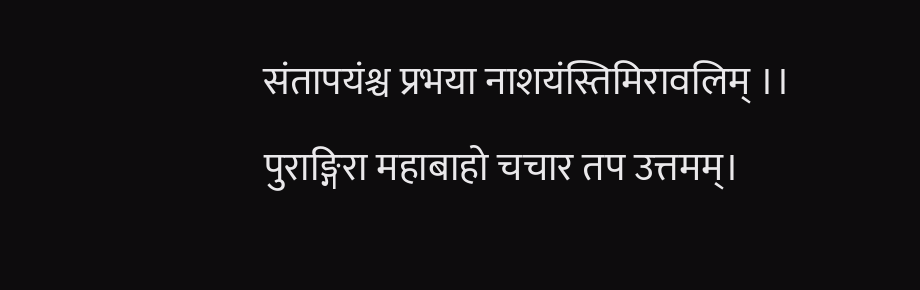संतापयंश्च प्रभया नाशयंस्तिमिरावलिम् ।।
पुराङ्गिरा महाबाहो चचार तप उत्तमम्।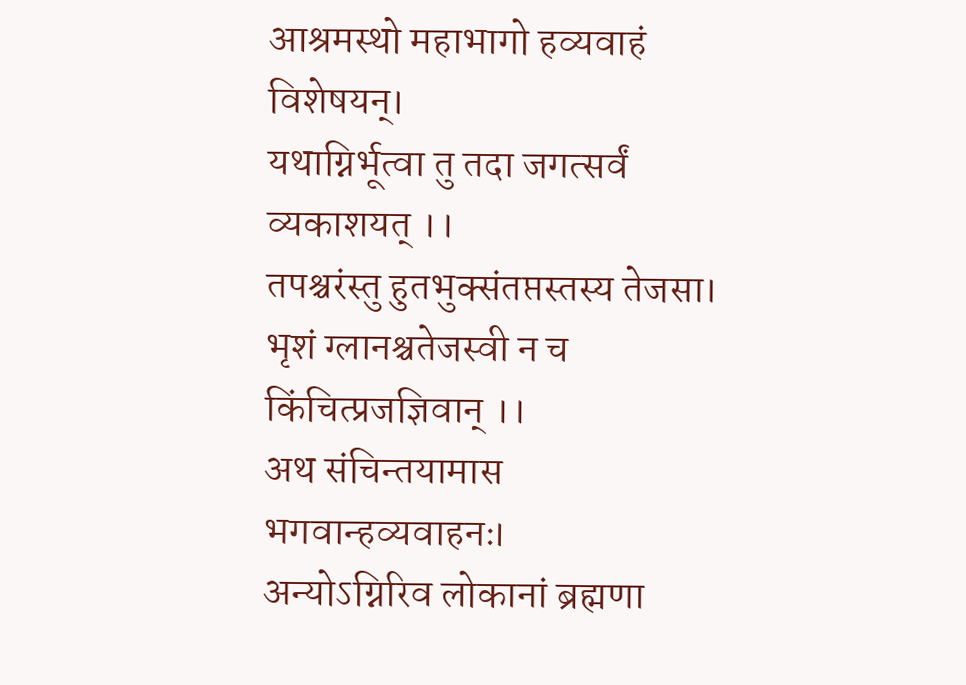आश्रमस्थो महाभागो हव्यवाहं विशेषयन्।
यथाग्निर्भूत्वा तु तदा जगत्सर्वं व्यकाशयत् ।।
तपश्चरंस्तु हुतभुक्संतप्तस्तस्य तेजसा।
भृशं ग्लानश्चतेजस्वी न च किंचित्प्रजज्ञिवान् ।।
अथ संचिन्तयामास भगवान्हव्यवाहनः।
अन्योऽग्निरिव लोकानां ब्रह्मणा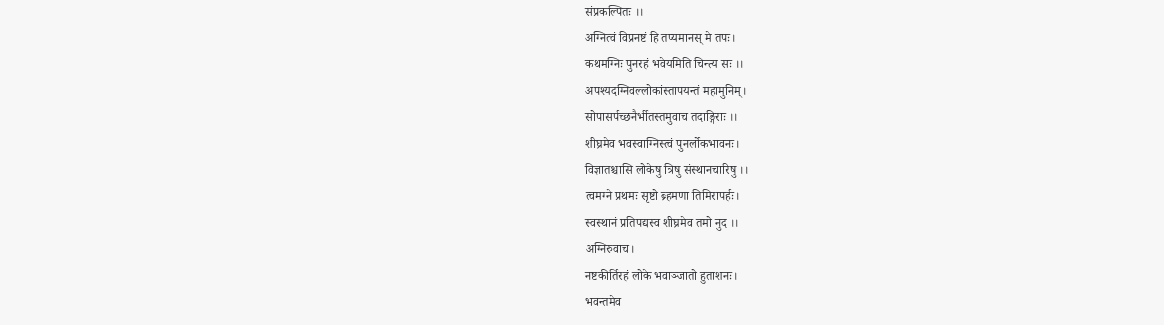संप्रकल्पितः ।।
अग्नित्वं विप्रनष्टं हि तप्यमानस् मे तपः।
कथमग्निः पुनरहं भवेयमिति चिन्त्य सः ।।
अपश्यदग्निवल्लोकांस्तापयन्तं महामुनिम्।
सोपासर्पच्छनैर्भीतस्तमुवाच तदाङ्गिराः ।।
शीघ्रमेव भवस्वाग्निस्त्वं पुनर्लोकभावनः।
विज्ञातश्चासि लोकेषु त्रिषु संस्थानचारिषु ।।
त्वमग्ने प्रथमः सृष्टो ब्र्हमणा तिमिरापर्हः।
स्वस्थानं प्रतिपद्यस्व शीघ्रमेव तमो नुद ।।
अग्निरुवाच।
नष्टकीर्तिरहं लोके भवाञ्जातो हुताशनः।
भवन्तमेव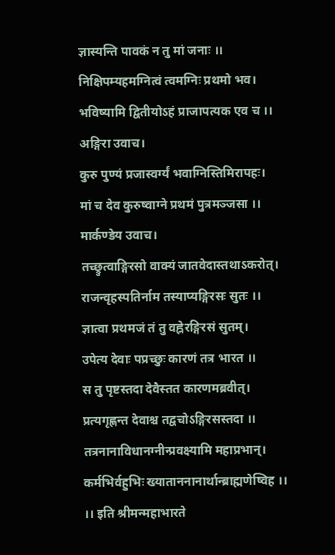ज्ञास्यन्ति पावकं न तु मां जनाः ।।
निक्षिपम्यहमग्नित्वं त्वमग्निः प्रथमो भव।
भविष्यामि द्वितीयोऽहं प्राजापत्यक एव च ।।
अङ्गिरा उवाच।
कुरु पुण्यं प्रजास्वर्ग्यं भवाग्निस्तिमिरापहः।
मां च देव कुरुष्वाग्ने प्रथमं पुत्रमञ्जसा ।।
मार्कण्डेय उवाच।
तच्छ्रुत्वाङ्गिरसो वाक्यं जातवेदास्तथाऽकरोत्।
राजन्वृहस्पतिर्नाम तस्याप्यङ्गिरसः सुतः ।।
ज्ञात्वा प्रथमजं तं तु वह्नेरङ्गिरसं सुतम्।
उपेत्य देवाः पप्रच्छुः कारणं तत्र भारत ।।
स तु पृष्टस्तदा देवैस्तत कारणमब्रवीत्।
प्रत्यगृह्णन्त देवाश्च तद्वचोऽङ्गिरसस्तदा ।।
तत्रनानाविधानग्नीन्प्रवक्ष्यामि महाप्रभान्।
कर्मभिर्वहुभिः ख्याताननानार्थान्ब्राह्मणेष्विह ।।
।। इति श्रीमन्महाभारते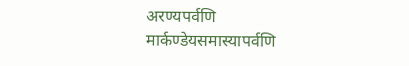अरण्यपर्वणि
मार्कण्डेयसमास्यापर्वणि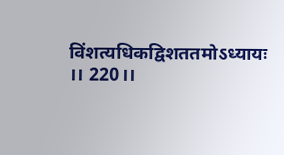विंशत्यधिकद्विशततमोऽध्यायः ।। 220।।